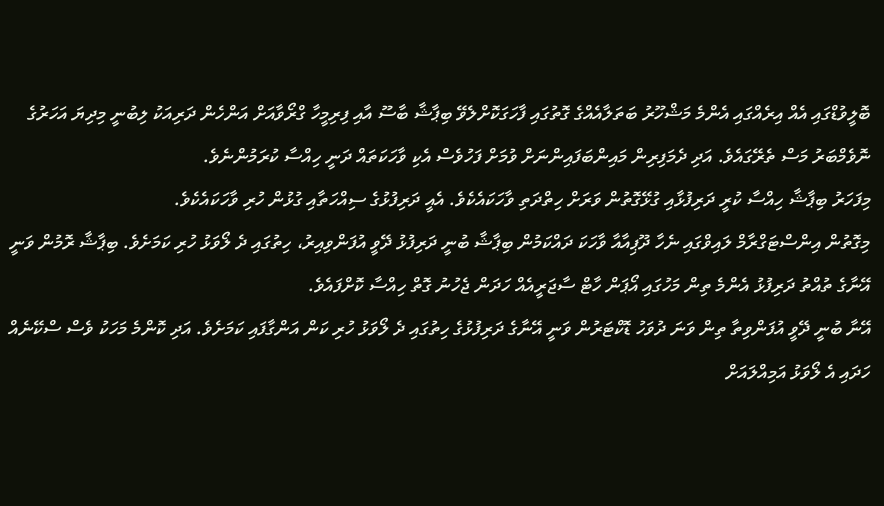ބޮލީވުޑްގައި އެއް އިރެއްގައި އެންމެ މަޝްހޫރު ބަތަލާއެއްގެ ގޮތުގައި ފާހަގަކޮށްލެވޭ ބިޕާޝާ ބާސޫ އާއި ފިރިމީހާ ގްރޯވާއަށް އަންހެން ދަރިއަކު ލިބުނީ މިދިޔަ އަހަރުގެ ނޮވެމްބަރު މަސް ތެރޭގައެވެ. އަދި ދެމަފިރިން މައިންބަފައިންނަށް ވުމަށް ފަހުވެސް އެކި ވާހަކަތައް ދަނީ ހިއްސާ ކުރަމުންނެވެ.
މިފަހަރު ބިޕާޝާ ހިއްސާ ކުރީ ދަރިފުޅާއި ގުޅޭގޮތުން ވަރަށް ހިތްދަތި ވާހަކައެކެވެ. އެއީ ދަރިފުޅުގެ ސިއްހަތާއި ގުޅުން ހުރި ވާހަކައެކެވެ.
މިގޮތުން އިންސްޓަގްރާމް ލައިވްގައި ނެހާ ދޫޕިއާއާ ވާހަކަ ދައްކަމުން ބިޕާޝާ ބުނީ ދަރިފުޅު ދޭވީ އުފަންވިއިރު، ހިތުގައި ދެ ލޯވަޅު ހުރި ކަމަށެވެ. ބިޕާޝާ ރޮމުން ވަނީ އޭނާގެ ތުއްތު ދަރިފުޅު އެންމެ ތިން މަހުގައި އޯޕަން ހާޓް ސާޖަރީއެއް ހަދަން ޖެހުނު ގޮތް ހިއްސާ ކޮށްފައެވެ.
އޭނާ ބުނީ ދޭވީ އުފަންވިތާ ތިން ވަނަ ދުވަހު ޑޮކްޓަރުން ވަނީ އޭނާގެ ދަރިފުޅުގެ ހިތުގައި ދެ ލޯވަޅު ހުރި ކަން އަންގާފައި ކަމަށެވެ. އަދި ކޮންމެ މަހަކު ވެސް ސްކޭނެއް ހަދައި އެ ލޯވަޅު އަމިއްލައަށް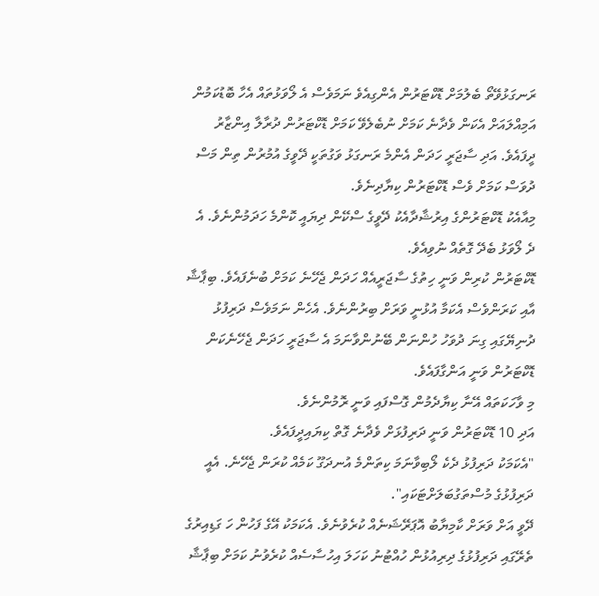ރަނގަޅުވޭތޯ ބެލުމަށް ޑޮކްޓަރުން އެންގިއެވެ ނަމަވެސް އެ ލޯވަޅުތައް އެހާ ބޮޑުކަމުން އަމިއްލައަށް އެކަން ވެދާނެ ކަމަށް ނުބެލެވޭ ކަމަށް ޑޮކްޓަރުން ދުރާލާ އިންޒާރު ދީފައެވެ. އަދި ސާޖަރީ ހަދަން އެންމެ ރަނގަޅު ވަގުތަކީ ދޭވީގެ އުމުރުން ތިން މަސް ދުވަސް ކަމަށް ވެސް ޑޮކްޓަރުން ކިޔާދިނެވެ.
މިއާއެކު ޑޮކްޓަރުންގެ އިރުޝާދާއެކު ދޭވީގެ ސްކޭން ދިޔައީ ކޮންމެ ހަދަމުންނެވެ. އެ ދެ ލޯވަޅު ބެދޭ ގޮތެއް ނުވިއެވެ.
ޑޮކްޓަރުން ކުރިން ވަނީ ހިތުގެ ސާޖަރީއެއް ހަދަން ޖެހޭނެ ކަމަށް ބުނެފައެވެ. ބިޕާޝާ އާއި ކަރަންވެސް އެކަމާ އުޅުނީ ވަރަށް ބިރުންނެވެ. އެހެން ނަމަވެސް ދަރިފުޅު ދުނިޔޭގައި ގިނަ ދުވަހު ހުންނަން ބޭނުންވާނަމަ އެ ސާޖަރީ ހަދަން ޖެހޭނެކަން ޑޮކްޓަރުން ވަނީ އަންގާފައެވެ.
މި ވާހަކަތައް އޭނާ ކިޔާދެމުން ގޮސްފައި ވަނީ ރޮމުންނެވެ.
އަދި 10 ޑޮކްޓަރުން ވަނީ ދަރިފުޅަށް ވެދާނެ ގޮތް ކިޔައިދީފައެވެ.
"އެކަމަކު ދަރިފުޅު ދެކެ ލޯބިވާނަމަ ކިތަންމެ އުނދަގޫ ކަމެއް ކުރަން ޖެހޭނެ. އެއީ ދަރިފުޅުގެ މުސްތަގުބަލަށްޓަކައި".
ދޭވީ އަށް ވަރަށް ކާމިޔާބު އޮޕަރޭޝަނެއް ކުރެވުނެވެ. އެކަމަކު އޭގެ ފަހުން ހަ ގަޑިއިރުގެ ތެރޭގައި ދަރިފުޅުގެ ދިރިއުޅުން ހުއްޓުނު ކަހަލަ އިހުސާސެއް ކުރެވުނު ކަމަށް ބިޕާޝާ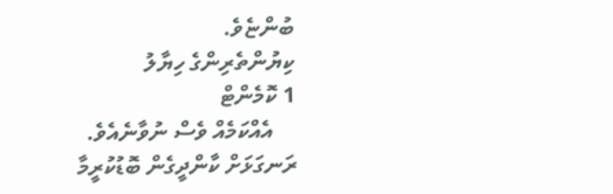ބުންޏެވެ.
ކިޔުންތެރިންގެ ހިޔާލު
1 ކޮމެންޓް
    އެއްކަމެއް ވެސް ނުވާނެއެވެ. ރަނގަޅަށް ކާންދީގެން ބޮޑުކުރީމާ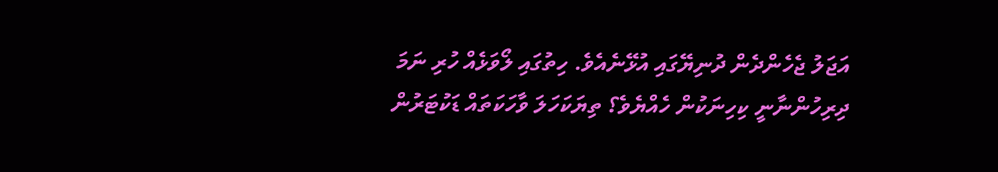އަޖަލު ޖެހެންދެން ދުނިޔޭގައި އުޅޭނެއެވެ. ހިތުގައި ލޯވަޅެއް ހުރި ނަމަ ދިރިހުންނާނީ ކިހިނަކުން ހެއްޔެވެ؟ ތިޔަކަހަލަ ވާހަކަތައް ޑަކުޓަރުން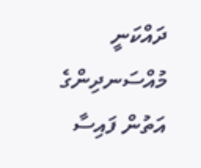ދައްކަނީ މުއްސަނދިންގެ އަތުން ފައިސާ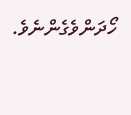ހޯދަންވެގެންނެވެ.